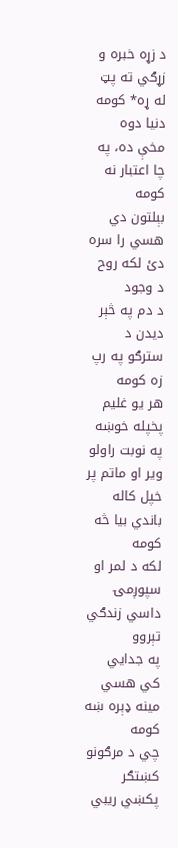د زړه خبره و زړګي ته پټ له ړه* کومه
دنيا دوه مخې ده، په چا اعتبار نه کومه
بېلتون دي هسي را سره دئ لکه روح د وجود
د دم په څېر دیدن د سترګو په رپ زه کومه
هر يو غليم پخپله خوښه په نوبت راولو
وير او ماتم پر خپل کاله باندي بیا څه کومه
لکه د لمر او سپوږمۍ داسي زندګي تېروو
په جدايي کي هسي مينه ډېره ښه کومه
چي د مرګونو کښتګر پکښي ريبي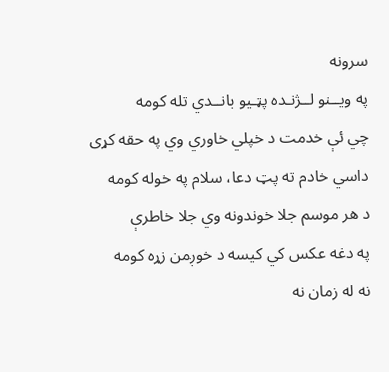سرونه
په ويــنو لــژنـده پټـيو بانــدي تله کومه
چي ئې خدمت د خپلي خاوري وي په حقه کړی
داسي خادم ته پټ دعا، سلام په خوله کومه
د هر موسم جلا خوندونه وي جلا خاطرې
په دغه عکس کي کیسه د خوږمن زړه کومه
نه له زمان نه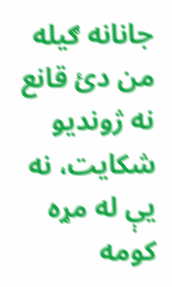جانانه ګيله من دئ قانع
نه ژونديو شکايت، نه يې له مړه کومه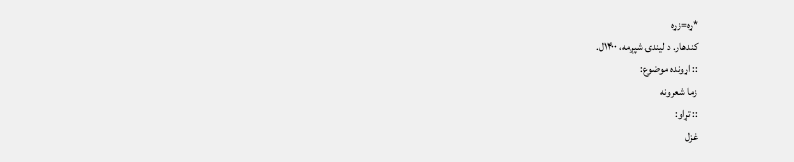*ړه=زړه
کندهار. د ليندۍ شپږمه، ۱۴۰۰ل.
:: اړونده موضوع:
زما شعرونه
:: تړاو:
غزل